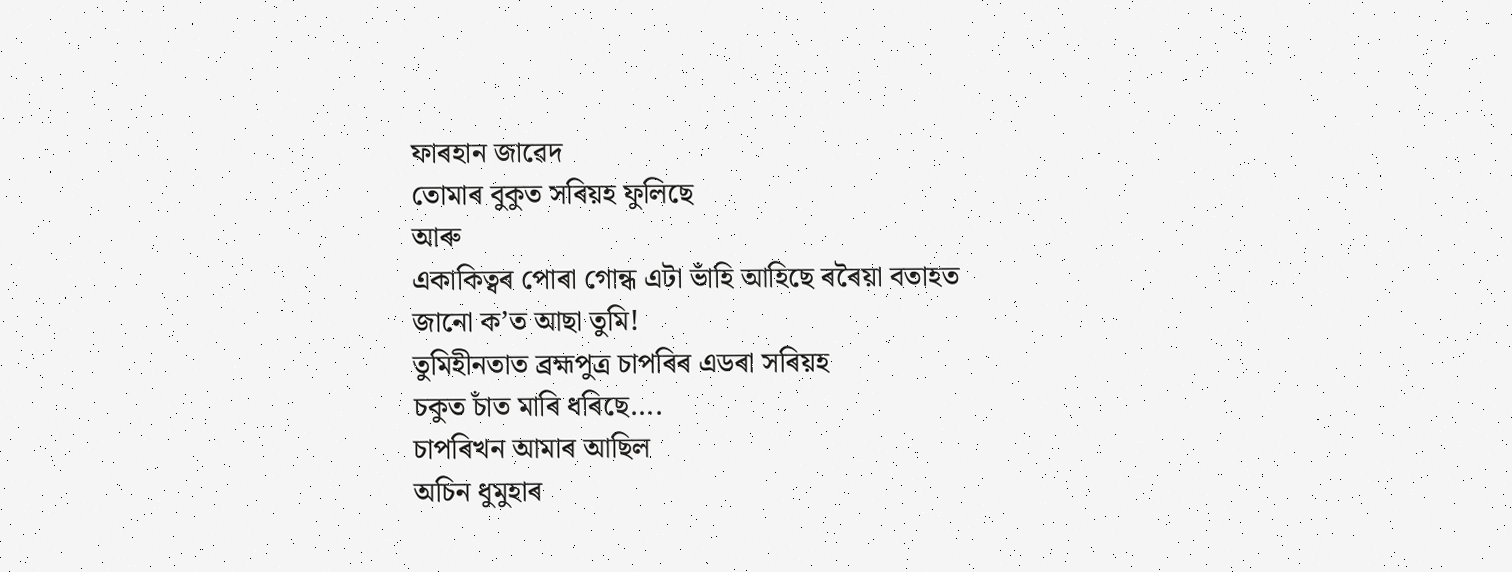ফাৰহান জাৱেদ
তোমাৰ বুকুত সৰিয়হ ফুলিছে
আৰু
একাকিত্বৰ পোৰা গোন্ধ এটা ভাঁহি আহিছে ৰৰৈয়া বতাহত
জানো ক’ত আছা তুমি!
তুমিহীনতাত ব্ৰহ্মপুত্ৰ চাপৰিৰ এডৰা সৰিয়হ
চকুত চাঁত মাৰি ধৰিছে….
চাপৰিখন আমাৰ আছিল
অচিন ধুমুহাৰ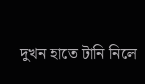দুখন হাতে টানি নিলে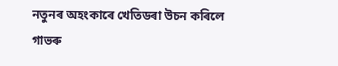নতুনৰ অহংকাৰে খেতিডৰা উচন কৰিলে
গাভৰু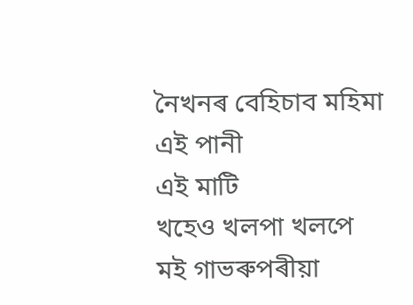নৈখনৰ বেহিচাব মহিমা
এই পানী
এই মাটি
খহেও খলপা খলপে
মই গাভৰুপৰীয়া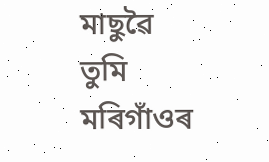মাছুৱৈ
তুমি মৰিগাঁওৰ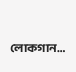লোকগান…